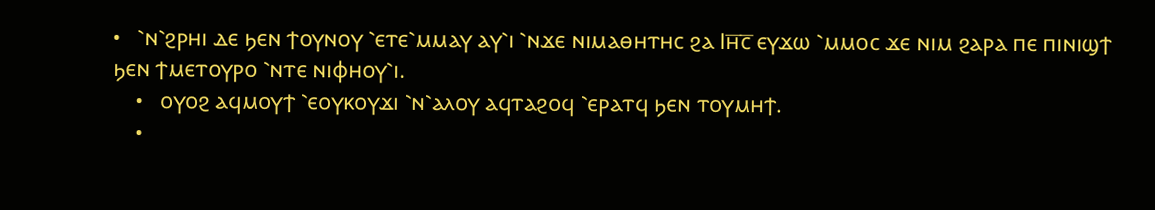•   ⳿ⲛ⳿ϩⲣⲏⲓ ⲇⲉ ϧⲉⲛ ϯⲟⲩⲛⲟⲩ ⳿ⲉⲧⲉ⳿ⲙⲙⲁⲩ ⲁⲩ⳿ⲓ ⳿ⲛϫⲉ ⲛⲓⲙⲁⲑⲏⲧⲏⲥ ϩⲁ Ⲓⲏ̅ⲥ̅ ⲉⲩϫⲱ ⳿ⲙⲙⲟⲥ ϫⲉ ⲛⲓⲙ ϩⲁⲣⲁ ⲡⲉ ⲡⲓⲛⲓϣϯ ϧⲉⲛ ϯⲙⲉⲧⲟⲩⲣⲟ ⳿ⲛⲧⲉ ⲛⲓⲫⲏⲟⲩ⳿ⲓ.
    •   ⲟⲩⲟϩ ⲁϥⲙⲟⲩϯ ⳿ⲉⲟⲩⲕⲟⲩϫⲓ ⳿ⲛ⳿ⲁⲗⲟⲩ ⲁϥⲧⲁϩⲟϥ ⳿ⲉⲣⲁⲧϥ ϧⲉⲛ ⲧⲟⲩⲙⲏϯ.
    •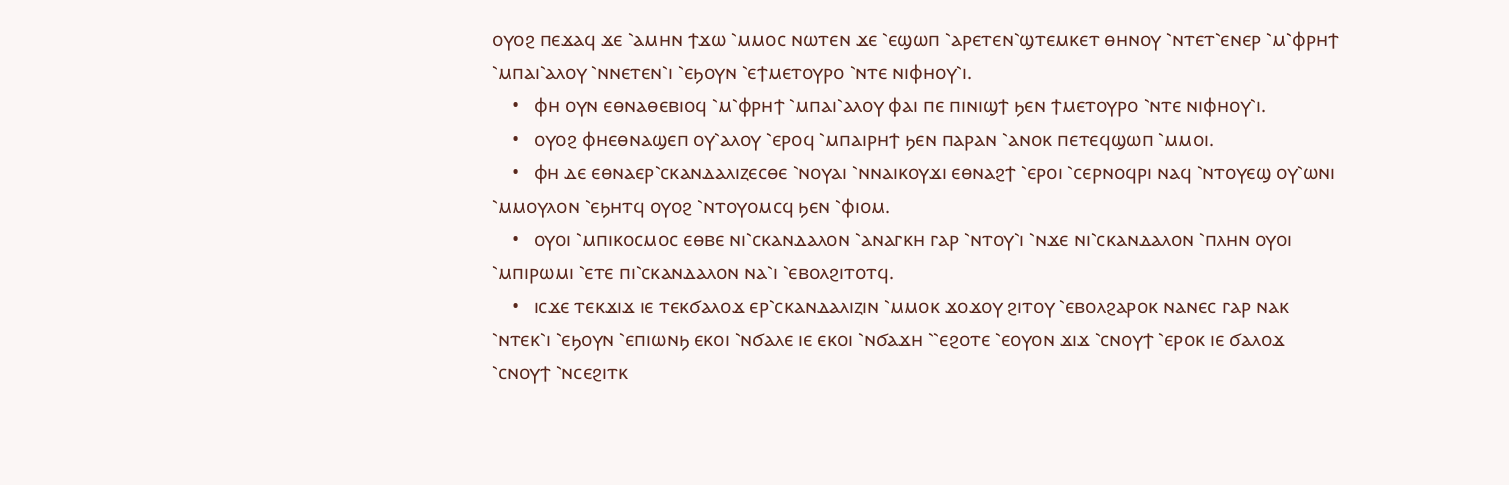ⲟⲩⲟϩ ⲡⲉϫⲁϥ ϫⲉ ⳿ⲁⲙⲏⲛ ϯϫⲱ ⳿ⲙⲙⲟⲥ ⲛⲱⲧⲉⲛ ϫⲉ ⳿ⲉϣⲱⲡ ⳿ⲁⲣⲉⲧⲉⲛ⳿ϣⲧⲉⲙⲕⲉⲧ ⲑⲏⲛⲟⲩ ⳿ⲛⲧⲉⲧ⳿ⲉⲛⲉⲣ ⳿ⲙ⳿ⲫⲣⲏϯ ⳿ⲙⲡⲁⲓ⳿ⲁⲗⲟⲩ ⳿ⲛⲛⲉⲧⲉⲛ⳿ⲓ ⳿ⲉϧⲟⲩⲛ ⳿ⲉϯⲙⲉⲧⲟⲩⲣⲟ ⳿ⲛⲧⲉ ⲛⲓⲫⲏⲟⲩ⳿ⲓ.
    •   ⲫⲏ ⲟⲩⲛ ⲉⲑⲛⲁⲑⲉⲃⲓⲟϥ ⳿ⲙ⳿ⲫⲣⲏϯ ⳿ⲙⲡⲁⲓ⳿ⲁⲗⲟⲩ ⲫⲁⲓ ⲡⲉ ⲡⲓⲛⲓϣϯ ϧⲉⲛ ϯⲙⲉⲧⲟⲩⲣⲟ ⳿ⲛⲧⲉ ⲛⲓⲫⲏⲟⲩ⳿ⲓ.
    •   ⲟⲩⲟϩ ⲫⲏⲉⲑⲛⲁϣⲉⲡ ⲟⲩ⳿ⲁⲗⲟⲩ ⳿ⲉⲣⲟϥ ⳿ⲙⲡⲁⲓⲣⲏϯ ϧⲉⲛ ⲡⲁⲣⲁⲛ ⳿ⲁⲛⲟⲕ ⲡⲉⲧⲉϥϣⲱⲡ ⳿ⲙⲙⲟⲓ.
    •   ⲫⲏ ⲇⲉ ⲉⲑⲛⲁⲉⲣ⳿ⲥⲕⲁⲛⲇⲁⲗⲓⲍⲉⲥⲑⲉ ⳿ⲛⲟⲩⲁⲓ ⳿ⲛⲛⲁⲓⲕⲟⲩϫⲓ ⲉⲑⲛⲁϩϯ ⳿ⲉⲣⲟⲓ ⳿ⲥⲉⲣⲛⲟϥⲣⲓ ⲛⲁϥ ⳿ⲛⲧⲟⲩⲉϣ ⲟⲩ⳿ⲱⲛⲓ ⳿ⲙⲙⲟⲩⲗⲟⲛ ⳿ⲉϧⲏⲧϥ ⲟⲩⲟϩ ⳿ⲛⲧⲟⲩⲟⲙⲥϥ ϧⲉⲛ ⳿ⲫⲓⲟⲙ.
    •   ⲟⲩⲟⲓ ⳿ⲙⲡⲓⲕⲟⲥⲙⲟⲥ ⲉⲑⲃⲉ ⲛⲓ⳿ⲥⲕⲁⲛⲇⲁⲗⲟⲛ ⳿ⲁⲛⲁⲅⲕⲏ ⲅⲁⲣ ⳿ⲛⲧⲟⲩ⳿ⲓ ⳿ⲛϫⲉ ⲛⲓ⳿ⲥⲕⲁⲛⲇⲁⲗⲟⲛ ⳿ⲡⲗⲏⲛ ⲟⲩⲟⲓ ⳿ⲙⲡⲓⲣⲱⲙⲓ ⳿ⲉⲧⲉ ⲡⲓ⳿ⲥⲕⲁⲛⲇⲁⲗⲟⲛ ⲛⲁ⳿ⲓ ⳿ⲉⲃⲟⲗϩⲓⲧⲟⲧϥ.
    •   ⲓⲥϫⲉ ⲧⲉⲕϫⲓϫ ⲓⲉ ⲧⲉⲕϭⲁⲗⲟϫ ⲉⲣ⳿ⲥⲕⲁⲛⲇⲁⲗⲓⲍⲓⲛ ⳿ⲙⲙⲟⲕ ϫⲟϫⲟⲩ ϩⲓⲧⲟⲩ ⳿ⲉⲃⲟⲗϩⲁⲣⲟⲕ ⲛⲁⲛⲉⲥ ⲅⲁⲣ ⲛⲁⲕ ⳿ⲛⲧⲉⲕ⳿ⲓ ⳿ⲉϧⲟⲩⲛ ⳿ⲉⲡⲓⲱⲛϧ ⲉⲕⲟⲓ ⳿ⲛϭⲁⲗⲉ ⲓⲉ ⲉⲕⲟⲓ ⳿ⲛϭⲁϫⲏ ⳿⳿ⲉϩⲟⲧⲉ ⳿ⲉⲟⲩⲟⲛ ϫⲓϫ ⳿ⲥⲛⲟⲩϯ ⳿ⲉⲣⲟⲕ ⲓⲉ ϭⲁⲗⲟϫ ⳿ⲥⲛⲟⲩϯ ⳿ⲛⲥⲉϩⲓⲧⲕ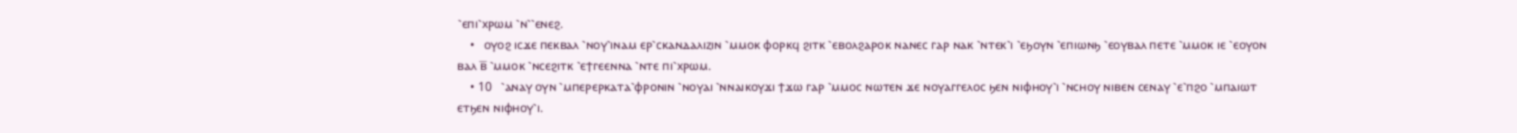⳿ⲉⲡⲓ⳿ⲭⲣⲱⲙ ⳿ⲛ⳿⳿ⲉⲛⲉϩ.
    •   ⲟⲩⲟϩ ⲓⲥϫⲉ ⲡⲉⲕⲃⲁⲗ ⳿ⲛⲟⲩ⳿ⲓⲛⲁⲙ ⲉⲣ⳿ⲥⲕⲁⲛⲇⲁⲗⲓⲍⲓⲛ ⳿ⲙⲙⲟⲕ ⲫⲟⲣⲕϥ ϩⲓⲧⲕ ⳿ⲉⲃⲟⲗϩⲁⲣⲟⲕ ⲛⲁⲛⲉⲥ ⲅⲁⲣ ⲛⲁⲕ ⳿ⲛⲧⲉⲕ⳿ⲓ ⳿ⲉϧⲟⲩⲛ ⳿ⲉⲡⲓⲱⲛϧ ⳿ⲉⲟⲩⲃⲁⲗ ⲡⲉⲧⲉ ⳿ⲙⲙⲟⲕ ⲓⲉ ⳿ⲉⲟⲩⲟⲛ ⲃⲁⲗ ⲃ̅ ⳿ⲙⲙⲟⲕ ⳿ⲛⲥⲉϩⲓⲧⲕ ⳿ⲉϯⲅⲉⲉⲛⲛⲁ ⳿ⲛⲧⲉ ⲡⲓ⳿ⲭⲣⲱⲙ.
    • 10   ⳿ⲁⲛⲁⲩ ⲟⲩⲛ ⳿ⲙⲡⲉⲣⲉⲣⲕⲁⲧⲁ⳿ⲫⲣⲟⲛⲓⲛ ⳿ⲛⲟⲩⲁⲓ ⳿ⲛⲛⲁⲓⲕⲟⲩϫⲓ ϯϫⲱ ⲅⲁⲣ ⳿ⲙⲙⲟⲥ ⲛⲱⲧⲉⲛ ϫⲉ ⲛⲟⲩⲁⲅⲅⲉⲗⲟⲥ ϧⲉⲛ ⲛⲓⲫⲏⲟⲩ⳿ⲓ ⳿ⲛⲥⲏⲟⲩ ⲛⲓⲃⲉⲛ ⲥⲉⲛⲁⲩ ⳿ⲉ⳿ⲡϩⲟ ⳿ⲙⲡⲁⲓⲱⲧ ⲉⲧϧⲉⲛ ⲛⲓⲫⲏⲟⲩ⳿ⲓ.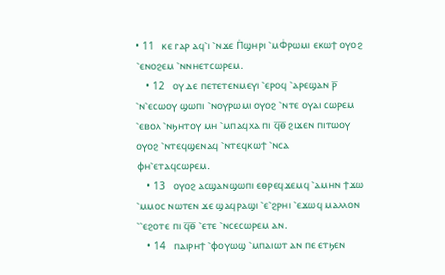• 11   ⲕⲉ ⲅⲁⲣ ⲁϥ⳿ⲓ ⳿ⲛϫⲉ Ⲡ̇ϣⲏⲣⲓ ⳿ⲙⲪ̇ⲣⲱⲙⲓ ⲉⲕⲱϯ ⲟⲩⲟϩ ⳿ⲉⲛⲟϩⲉⲙ ⳿ⲛⲛⲏⲉⲧⲥⲱⲣⲉⲙ.
    • 12   ⲟⲩ ⲇⲉ ⲡⲉⲧⲉⲧⲉⲛⲙⲉⲩⲓ ⳿ⲉⲣⲟϥ ⳿ⲁⲣⲉϣⲁⲛ ⲣ̅ ⳿ⲛ⳿ⲉⲥⲱⲟⲩ ϣⲱⲡⲓ ⳿ⲛⲟⲩⲣⲱⲙⲓ ⲟⲩⲟϩ ⳿ⲛⲧⲉ ⲟⲩⲁⲓ ⲥⲱⲣⲉⲙ ⳿ⲉⲃⲟⲗ ⳿ⲛϧⲏⲧⲟⲩ ⲙⲏ ⳿ⲙⲡⲁϥⲭⲁ ⲡⲓ ϥ̅ⲑ̅ ϩⲓϫⲉⲛ ⲡⲓⲧⲱⲟⲩ ⲟⲩⲟϩ ⳿ⲛⲧⲉϥϣⲉⲛⲁϥ ⳿ⲛⲧⲉϥⲕⲱϯ ⳿ⲛⲥⲁ ⲫⲏ⳿ⲉⲧⲁϥⲥⲱⲣⲉⲙ.
    • 13   ⲟⲩⲟϩ ⲁⲥϣⲁⲛϣⲱⲡⲓ ⲉⲑⲣⲉϥϫⲉⲙϥ ⳿ⲁⲙⲏⲛ ϯϫⲱ ⳿ⲙⲙⲟⲥ ⲛⲱⲧⲉⲛ ϫⲉ ϣⲁϥⲣⲁϣⲓ ⳿ⲉ⳿ϩⲣⲏⲓ ⳿ⲉϫⲱϥ ⲙⲁⲗⲗⲟⲛ ⳿⳿ⲉϩⲟⲧⲉ ⲡⲓ ϥ̅ⲑ̅ ⳿ⲉⲧⲉ ⳿ⲛⲥⲉⲥⲱⲣⲉⲙ ⲁⲛ.
    • 14   ⲡⲁⲓⲣⲏϯ ⳿ⲫⲟⲩⲱϣ ⳿ⲙⲡⲁⲓⲱⲧ ⲁⲛ ⲡⲉ ⲉⲧϧⲉⲛ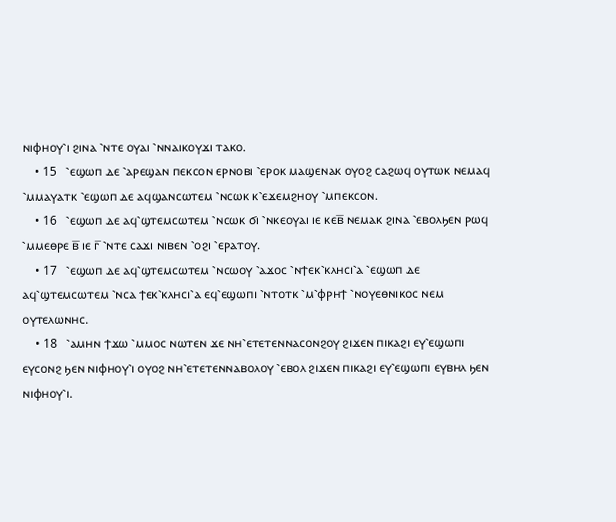ⲛⲓⲫⲏⲟⲩ⳿ⲓ ϩⲓⲛⲁ ⳿ⲛⲧⲉ ⲟⲩⲁⲓ ⳿ⲛⲛⲁⲓⲕⲟⲩϫⲓ ⲧⲁⲕⲟ.
    • 15   ⳿ⲉϣⲱⲡ ⲇⲉ ⳿ⲁⲣⲉϣⲁⲛ ⲡⲉⲕⲥⲟⲛ ⲉⲣⲛⲟⲃⲓ ⳿ⲉⲣⲟⲕ ⲙⲁϣⲉⲛⲁⲕ ⲟⲩⲟϩ ⲥⲁϩⲱϥ ⲟⲩⲧⲱⲕ ⲛⲉⲙⲁϥ ⳿ⲙⲙⲁⲩⲁⲧⲕ ⳿ⲉϣⲱⲡ ⲇⲉ ⲁϥϣⲁⲛⲥⲱⲧⲉⲙ ⳿ⲛⲥⲱⲕ ⲕ⳿ⲉϫⲉⲙϩⲏⲟⲩ ⳿ⲙⲡⲉⲕⲥⲟⲛ.
    • 16   ⳿ⲉϣⲱⲡ ⲇⲉ ⲁϥ⳿ϣⲧⲉⲙⲥⲱⲧⲉⲙ ⳿ⲛⲥⲱⲕ ϭⲓ ⳿ⲛⲕⲉⲟⲩⲁⲓ ⲓⲉ ⲕⲉⲃ̅ ⲛⲉⲙⲁⲕ ϩⲓⲛⲁ ⳿ⲉⲃⲟⲗϧⲉⲛ ⲣⲱϥ ⳿ⲙⲙⲉⲑⲣⲉ ⲃ̅ ⲓⲉ ⲅ̅ ⳿ⲛⲧⲉ ⲥⲁϫⲓ ⲛⲓⲃⲉⲛ ⳿ⲟϩⲓ ⳿ⲉⲣⲁⲧⲟⲩ.
    • 17   ⳿ⲉϣⲱⲡ ⲇⲉ ⲁϥ⳿ϣⲧⲉⲙⲥⲱⲧⲉⲙ ⳿ⲛⲥⲱⲟⲩ ⳿ⲁϫⲟⲥ ⳿ⲛϯⲉⲕ⳿ⲕⲗⲏⲥⲓ⳿ⲁ ⳿ⲉϣⲱⲡ ⲇⲉ ⲁϥ⳿ϣⲧⲉⲙⲥⲱⲧⲉⲙ ⳿ⲛⲥⲁ ϯⲉⲕ⳿ⲕⲗⲏⲥⲓ⳿ⲁ ⲉϥ⳿ⲉϣⲱⲡⲓ ⳿ⲛⲧⲟⲧⲕ ⳿ⲙ⳿ⲫⲣⲏϯ ⳿ⲛⲟⲩⲉⲑⲛⲓⲕⲟⲥ ⲛⲉⲙ ⲟⲩⲧⲉⲗⲱⲛⲏⲥ.
    • 18   ⳿ⲁⲙⲏⲛ ϯϫⲱ ⳿ⲙⲙⲟⲥ ⲛⲱⲧⲉⲛ ϫⲉ ⲛⲏ⳿ⲉⲧⲉⲧⲉⲛⲛⲁⲥⲟⲛϩⲟⲩ ϩⲓϫⲉⲛ ⲡⲓⲕⲁϩⲓ ⲉⲩ⳿ⲉϣⲱⲡⲓ ⲉⲩⲥⲟⲛϩ ϧⲉⲛ ⲛⲓⲫⲏⲟⲩ⳿ⲓ ⲟⲩⲟϩ ⲛⲏ⳿ⲉⲧⲉⲧⲉⲛⲛⲁⲃⲟⲗⲟⲩ ⳿ⲉⲃⲟⲗ ϩⲓϫⲉⲛ ⲡⲓⲕⲁϩⲓ ⲉⲩ⳿ⲉϣⲱⲡⲓ ⲉⲩⲃⲏⲗ ϧⲉⲛ ⲛⲓⲫⲏⲟⲩ⳿ⲓ.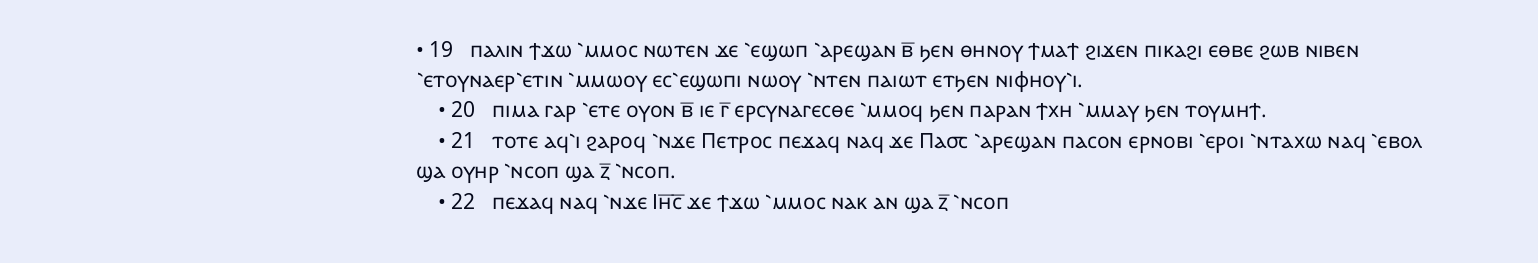• 19   ⲡⲁⲗⲓⲛ ϯϫⲱ ⳿ⲙⲙⲟⲥ ⲛⲱⲧⲉⲛ ϫⲉ ⳿ⲉϣⲱⲡ ⳿ⲁⲣⲉϣⲁⲛ ⲃ̅ ϧⲉⲛ ⲑⲏⲛⲟⲩ ϯⲙⲁϯ ϩⲓϫⲉⲛ ⲡⲓⲕⲁϩⲓ ⲉⲑⲃⲉ ϩⲱⲃ ⲛⲓⲃⲉⲛ ⳿ⲉⲧⲟⲩⲛⲁⲉⲣ⳿ⲉⲧⲓⲛ ⳿ⲙⲙⲱⲟⲩ ⲉⲥ⳿ⲉϣⲱⲡⲓ ⲛⲱⲟⲩ ⳿ⲛⲧⲉⲛ ⲡⲁⲓⲱⲧ ⲉⲧϧⲉⲛ ⲛⲓⲫⲏⲟⲩ⳿ⲓ.
    • 20   ⲡⲓⲙⲁ ⲅⲁⲣ ⳿ⲉⲧⲉ ⲟⲩⲟⲛ ⲃ̅ ⲓⲉ ⲅ̅ ⲉⲣⲥⲩⲛⲁⲅⲉⲥⲑⲉ ⳿ⲙⲙⲟϥ ϧⲉⲛ ⲡⲁⲣⲁⲛ ϯⲭⲏ ⳿ⲙⲙⲁⲩ ϧⲉⲛ ⲧⲟⲩⲙⲏϯ.
    • 21   ⲧⲟⲧⲉ ⲁϥ⳿ⲓ ϩⲁⲣⲟϥ ⳿ⲛϫⲉ Ⲡⲉⲧⲣⲟⲥ ⲡⲉϫⲁϥ ⲛⲁϥ ϫⲉ Ⲡⲁ⳪ ⳿ⲁⲣⲉϣⲁⲛ ⲡⲁⲥⲟⲛ ⲉⲣⲛⲟⲃⲓ ⳿ⲉⲣⲟⲓ ⳿ⲛⲧⲁⲭⲱ ⲛⲁϥ ⳿ⲉⲃⲟⲗ ϣⲁ ⲟⲩⲏⲣ ⳿ⲛⲥⲟⲡ ϣⲁ ⲍ̅ ⳿ⲛⲥⲟⲡ.
    • 22   ⲡⲉϫⲁϥ ⲛⲁϥ ⳿ⲛϫⲉ Ⲓⲏ̅ⲥ̅ ϫⲉ ϯϫⲱ ⳿ⲙⲙⲟⲥ ⲛⲁⲕ ⲁⲛ ϣⲁ ⲍ̅ ⳿ⲛⲥⲟⲡ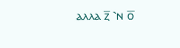ⲁⲗⲗⲁ ⲍ̅ ⳿ⲛ ⲟ̅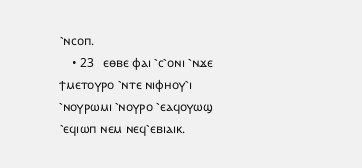⳿ⲛⲥⲟⲡ.
    • 23   ⲉⲑⲃⲉ ⲫⲁⲓ ⳿ⲥ⳿ⲟⲛⲓ ⳿ⲛϫⲉ ϯⲙⲉⲧⲟⲩⲣⲟ ⳿ⲛⲧⲉ ⲛⲓⲫⲏⲟⲩ⳿ⲓ ⳿ⲛⲟⲩⲣⲱⲙⲓ ⳿ⲛⲟⲩⲣⲟ ⳿ⲉⲁϥⲟⲩⲱϣ ⳿ⲉϥⲓⲱⲡ ⲛⲉⲙ ⲛⲉϥ⳿ⲉⲃⲓⲁⲓⲕ.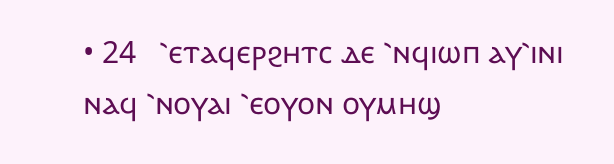• 24   ⳿ⲉⲧⲁϥⲉⲣϩⲏⲧⲥ ⲇⲉ ⳿ⲛϥⲓⲱⲡ ⲁⲩ⳿ⲓⲛⲓ ⲛⲁϥ ⳿ⲛⲟⲩⲁⲓ ⳿ⲉⲟⲩⲟⲛ ⲟⲩⲙⲏϣ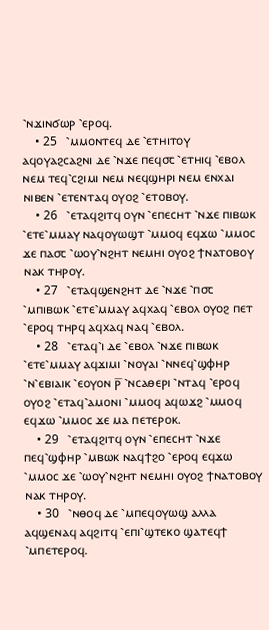⳿ⲛϫⲓⲛϭⲱⲣ ⳿ⲉⲣⲟϥ.
    • 25   ⳿ⲙⲙⲟⲛⲧⲉϥ ⲇⲉ ⳿ⲉⲧⲏⲓⲧⲟⲩ ⲁϥⲟⲩⲁϩⲥⲁϩⲛⲓ ⲇⲉ ⳿ⲛϫⲉ ⲡⲉϥ⳪ ⳿ⲉⲧⲏⲓϥ ⳿ⲉⲃⲟⲗ ⲛⲉⲙ ⲧⲉϥ⳿ⲥϩⲓⲙⲓ ⲛⲉⲙ ⲛⲉϥϣⲏⲣⲓ ⲛⲉⲙ ⲉⲛⲭⲁⲓ ⲛⲓⲃⲉⲛ ⳿ⲉⲧⲉⲛⲧⲁϥ ⲟⲩⲟϩ ⳿ⲉⲧⲟⲃⲟⲩ.
    • 26   ⳿ⲉⲧⲁϥϩⲓⲧϥ ⲟⲩⲛ ⳿ⲉⲡⲉⲥⲏⲧ ⳿ⲛϫⲉ ⲡⲓⲃⲱⲕ ⳿ⲉⲧⲉ⳿ⲙⲙⲁⲩ ⲛⲁϥⲟⲩⲱϣⲧ ⳿ⲙⲙⲟϥ ⲉϥϫⲱ ⳿ⲙⲙⲟⲥ ϫⲉ ⲡⲁ⳪ ⳿ⲱⲟⲩ⳿ⲛϩⲏⲧ ⲛⲉⲙⲏⲓ ⲟⲩⲟϩ ϯⲛⲁⲧⲟⲃⲟⲩ ⲛⲁⲕ ⲧⲏⲣⲟⲩ.
    • 27   ⳿ⲉⲧⲁϥϣⲉⲛϩⲏⲧ ⲇⲉ ⳿ⲛϫⲉ ⳿ⲡ⳪ ⳿ⲙⲡⲓⲃⲱⲕ ⳿ⲉⲧⲉ⳿ⲙⲙⲁⲩ ⲁϥⲭⲁϥ ⳿ⲉⲃⲟⲗ ⲟⲩⲟϩ ⲡⲉⲧ ⳿ⲉⲣⲟϥ ⲧⲏⲣϥ ⲁϥⲭⲁϥ ⲛⲁϥ ⳿ⲉⲃⲟⲗ.
    • 28   ⳿ⲉⲧⲁϥ⳿ⲓ ⲇⲉ ⳿ⲉⲃⲟⲗ ⳿ⲛϫⲉ ⲡⲓⲃⲱⲕ ⳿ⲉⲧⲉ⳿ⲙⲙⲁⲩ ⲁϥϫⲓⲙⲓ ⳿ⲛⲟⲩⲁⲓ ⳿ⲛⲛⲉϥ⳿ϣⲫⲏⲣ ⳿ⲛ⳿ⲉⲃⲓⲁⲓⲕ ⳿ⲉⲟⲩⲟⲛ ⲣ̅ ⳿ⲛⲥⲁⲑⲉⲣⲓ ⳿ⲛⲧⲁϥ ⳿ⲉⲣⲟϥ ⲟⲩⲟϩ ⳿ⲉⲧⲁϥ⳿ⲁⲙⲟⲛⲓ ⳿ⲙⲙⲟϥ ⲁϥⲱϫϩ ⳿ⲙⲙⲟϥ ⲉϥϫⲱ ⳿ⲙⲙⲟⲥ ϫⲉ ⲙⲁ ⲡⲉⲧⲉⲣⲟⲕ.
    • 29   ⳿ⲉⲧⲁϥϩⲓⲧϥ ⲟⲩⲛ ⳿ⲉⲡⲉⲥⲏⲧ ⳿ⲛϫⲉ ⲡⲉϥ⳿ϣⲫⲏⲣ ⳿ⲙⲃⲱⲕ ⲛⲁϥϯϩⲟ ⳿ⲉⲣⲟϥ ⲉϥϫⲱ ⳿ⲙⲙⲟⲥ ϫⲉ ⳿ⲱⲟⲩ⳿ⲛϩⲏⲧ ⲛⲉⲙⲏⲓ ⲟⲩⲟϩ ϯⲛⲁⲧⲟⲃⲟⲩ ⲛⲁⲕ ⲧⲏⲣⲟⲩ.
    • 30   ⳿ⲛⲑⲟϥ ⲇⲉ ⳿ⲙⲡⲉϥⲟⲩⲱϣ ⲁⲗⲗⲁ ⲁϥϣⲉⲛⲁϥ ⲁϥϩⲓⲧϥ ⳿ⲉⲡⲓ⳿ϣⲧⲉⲕⲟ ϣⲁⲧⲉϥϯ ⳿ⲙⲡⲉⲧⲉⲣⲟϥ.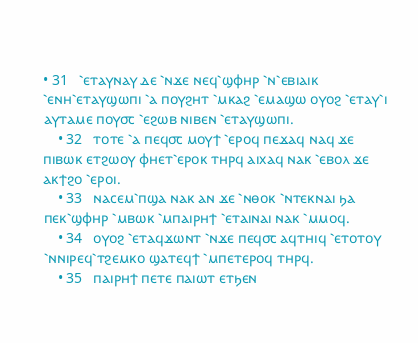• 31   ⳿ⲉⲧⲁⲩⲛⲁⲩ ⲇⲉ ⳿ⲛϫⲉ ⲛⲉϥ⳿ϣⲫⲏⲣ ⳿ⲛ⳿ⲉⲃⲓⲁⲓⲕ ⳿ⲉⲛⲏ⳿ⲉⲧⲁⲩϣⲱⲡⲓ ⳿ⲁ ⲡⲟⲩϩⲏⲧ ⳿ⲙⲕⲁϩ ⳿ⲉⲙⲁϣⲱ ⲟⲩⲟϩ ⳿ⲉⲧⲁⲩ⳿ⲓ ⲁⲩⲧⲁⲙⲉ ⲡⲟⲩ⳪ ⳿ⲉϩⲱⲃ ⲛⲓⲃⲉⲛ ⳿ⲉⲧⲁⲩϣⲱⲡⲓ.
    • 32   ⲧⲟⲧⲉ ⳿ⲁ ⲡⲉϥ⳪ ⲙⲟⲩϯ ⳿ⲉⲣⲟϥ ⲡⲉϫⲁϥ ⲛⲁϥ ϫⲉ ⲡⲓⲃⲱⲕ ⲉⲧϩⲱⲟⲩ ⲫⲏⲉⲧ⳿ⲉⲣⲟⲕ ⲧⲏⲣϥ ⲁⲓⲭⲁϥ ⲛⲁⲕ ⳿ⲉⲃⲟⲗ ϫⲉ ⲁⲕϯϩⲟ ⳿ⲉⲣⲟⲓ.
    • 33   ⲛⲁⲥⲉⲙ⳿ⲡϣⲁ ⲛⲁⲕ ⲁⲛ ϫⲉ ⳿ⲛⲑⲟⲕ ⳿ⲛⲧⲉⲕⲛⲁⲓ ϧⲁ ⲡⲉⲕ⳿ϣⲫⲏⲣ ⳿ⲙⲃⲱⲕ ⳿ⲙⲡⲁⲓⲣⲏϯ ⳿ⲉⲧⲁⲓⲛⲁⲓ ⲛⲁⲕ ⳿ⲙⲙⲟϥ.
    • 34   ⲟⲩⲟϩ ⳿ⲉⲧⲁϥϫⲱⲛⲧ ⳿ⲛϫⲉ ⲡⲉϥ⳪ ⲁϥⲧⲏⲓϥ ⳿ⲉⲧⲟⲧⲟⲩ ⳿ⲛⲛⲓⲣⲉϥ⳿ⲧϩⲉⲙⲕⲟ ϣⲁⲧⲉϥϯ ⳿ⲙⲡⲉⲧⲉⲣⲟϥ ⲧⲏⲣϥ.
    • 35   ⲡⲁⲓⲣⲏϯ ⲡⲉⲧⲉ ⲡⲁⲓⲱⲧ ⲉⲧϧⲉⲛ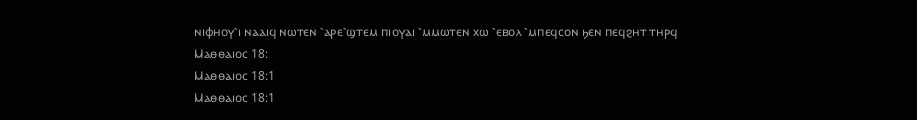ⲛⲓⲫⲏⲟⲩ⳿ⲓ ⲛⲁⲁⲓϥ ⲛⲱⲧⲉⲛ ⳿ⲁⲣⲉ⳿ϣⲧⲉⲙ ⲡⲓⲟⲩⲁⲓ ⳿ⲙⲙⲱⲧⲉⲛ ⲭⲱ ⳿ⲉⲃⲟⲗ ⳿ⲙⲡⲉϥⲥⲟⲛ ϧⲉⲛ ⲡⲉϥϩⲏⲧ ⲧⲏⲣϥ
Ⲙⲁⲑⲑⲁⲓⲟⲥ 18:
Ⲙⲁⲑⲑⲁⲓⲟⲥ 18:1
Ⲙⲁⲑⲑⲁⲓⲟⲥ 18:1